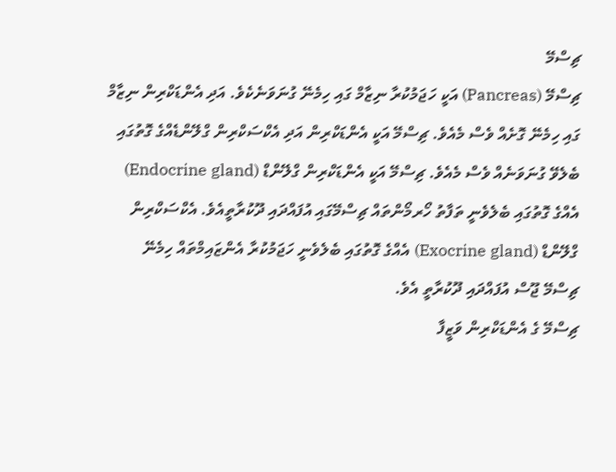ޗިސްމޭ
ޗިސްމޭ (Pancreas) އަކީ ހަޖަމުކުރާ ނިޒާމް ގައި ހިމެނޭ ގުނަވަނެކެވެ. އަދި އެންޑަކްރިން ނިޒާމް ގައި ހިމެނޭ ގޮށެއް ވެސް މެއެވެ. ޗިސްމޭ އަކީ އެންޑަކްރިން އަދި އެކްސަކްރިން ގްލޭންޑެއްގެ ގޮތުގައި ބެލެވޭ ގުނަވަނެއް ވެސް މެއެވެ. ޗިސްމޭ އަކީ އެންޑަކްރިން ގްލޭންޑް (Endocrine gland) އެއްގެ ގޮތުގައި ބެލެވެނީ ތަފާތު ހޯރމޯންތައް ޗިސްމޭގައި އުފައްދައި ދޫކުރާތީއެވެ. އެކްސަކްރިން ގްލޭންޑް (Exocrine gland) އެއްގެ ގޮތުގައި ބެލެވެނީ ހަޖަމުކުރާ އެންޒައިމްތައް ހިމެނޭ ޗިސްމޭ ޖޫސް އުފައްދައި ދޫކުރާތީ އެވެ.
ޗިސްމޭ ގެ އެންޑަކްރިން ވަޒީފާ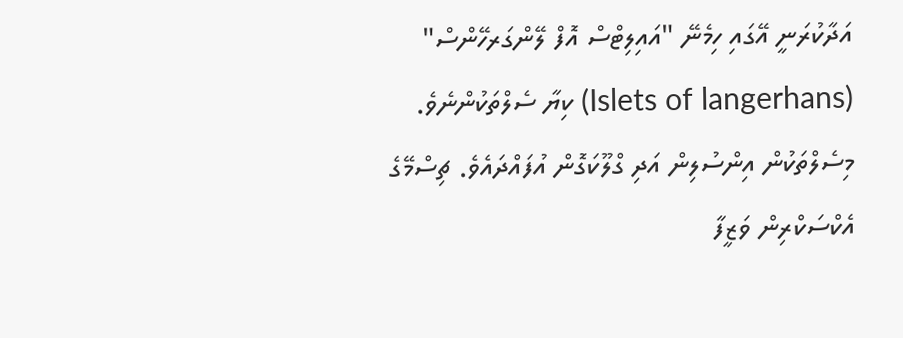އަދާކުރަނީ އޭގައި ހިމެނޭ "އައިލިޓްސް އޮފް ލޭންގަރހޭންސް" (Islets of langerhans) ކިޔާ ސެލްތަކުންނެވެ. މިސެލްތަކުން އިންސުލިން އަދި ގްލޫކަގޮން އުފައްދައެވެ. ޗިސްމޭގެ އެކްސަކްރިން ވަޒީފާ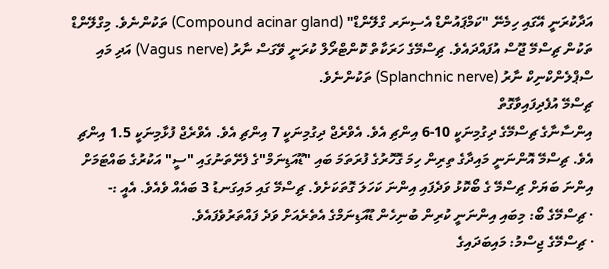އަދާކުރަނީ އޭގައި ހިމެނޭ "ކަމްޕައުންޑް އެސިނަރ ގްލޭންޑް" (Compound acinar gland) ތަކުންނެވެ. މިގްލޭންޑް ތަކުން ޗިސްމޭ ޖޫސް އުފައްދައެވެ. ޗިސްމޭގެ ހަރަކާތް ކޮންޓްރޯލް ކުރަނީ ވޭގަސް ނާރު (Vagus nerve) އަދި މައި ސްޕްލެންކްނިކް ނާރު (Splanchnic nerve) ތަކުންނެވެ.
ޗިސްމޭ އުފެދިފައިވާގޮތް
އިންސާނާގެ ޗިސްމޭގެ ދިގުމިނަކީ 10-6 އިންޗި އެވެ. އެވްރެޖް ދިގުމިނަކީ 7 އިންޗި އެވެ. އެވްރެޖް ފުޅާމިނަކީ 1.5 އިންޗި އެވެ. ޗިސްމޭ އޮންނަނީ މައިދާގެ ތިރިން ހިމަ ގޮހޮރުގެ ފުރަތަމަ ބައި "ޑޫއަޑިނަމް"ގެ ފެށޭތަނުގައި "ސީ" އަކުރުގެ ބައްޓަމަށް އިންނަ ބަޔަށް ޗިސްމޭ ގެ ބޯކޮޅު ވަދެފައި އިންނަ ކަހަލަ ގޮތަކަށެވެ. ޗިސްމޭ ގައި މައިގަނޑު 3 ބައެއް ވެއެވެ. އެއީ :-
· ޗިސްމޭގެ ބޯ: މިބައި އިންނަނީ ކުރިން ބުނިހެން ޑޫއަޑިނަމްގެ އެތެރެއަށް ވަދެ ފައްތަރުވެފައެވެ.
· ޗިސްމޭގެ ޖިސްމު: މައިބަދައިގެ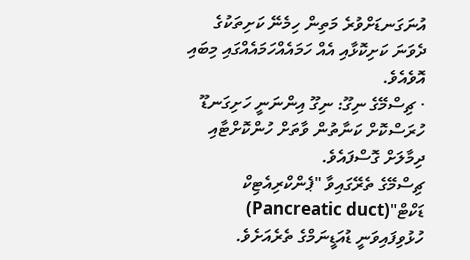އުނަގަނޑަށްވުރެ މަތިން ހިމެނޭ ކަށިތަކުގެ ދެވަނަ ކަށިކޮޅާއި އެއް ހަމައެއްހަމައެއްގައި މިބައި އޮވެއެވެ.
· ޗިސްމޭގެ ނިގޫ: ނިގޫ އިންނަނީ ހަށިގަނޑޫ ހުރަސްކޮށް ކަނާތުން ވާތަށް ހުންކޮށްޓާއި ދިމާލަށް ގޮސްފައެވެ.
ޗިސްމޭގެ ތެރޭގައިވާ "ޕެންކްރިއެޓިކް ޑަކްޓް"(Pancreatic duct) ހުޅުވިފައިވަނީ ޑުއަޑީނަމްގެ ތެރެއަށެވެ.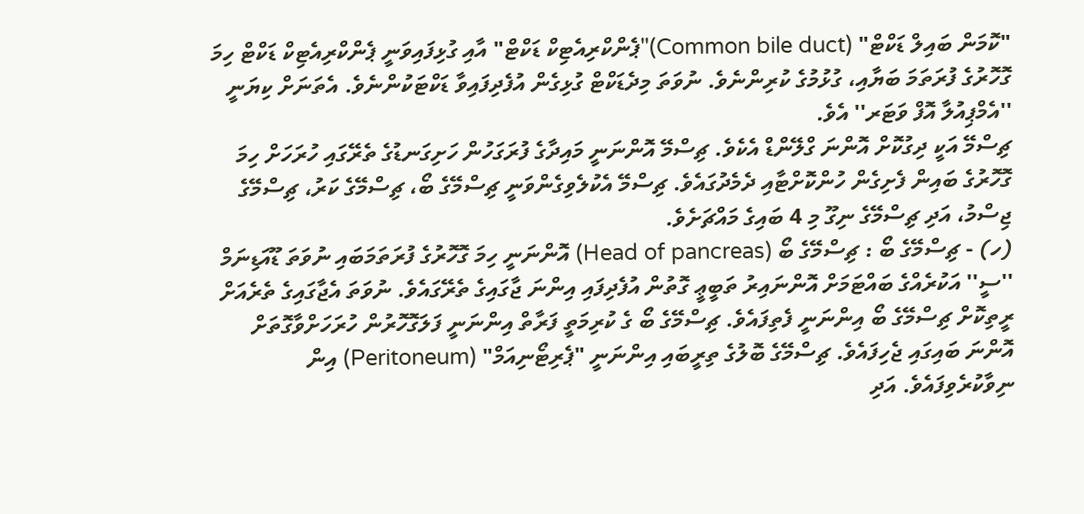"ކޮމަން ބައިލް ޑަކްޓް" (Common bile duct)"ޕެންކްރިއެޓިކް ޑަކްޓް" އާއި ގުޅިފައިވަނީ ޕެންކްރިއެޓިކް ޑަކްޓް ހިމަ ގޮހޮރުގެ ފުރަތަމަ ބަޔާއި، ގުޅުމުގެ ކުރިންނެވެ. ނުވަތަ މިދެޑަކްޓް ގުޅިގެން އުފެދިފައިވާ ޑަކްޓަކުންނެވެ. އެތަނަށް ކިޔަނީ ''އެމްޕިއުލާ އޮފް ވަޓަރ'' އެވެ.
ޗިސްމޭ އަކީ ދިގުކޮށް އޮންނަ ގްލޭންޑް އެކެވެ. ޗިސްމޭ އޮންނަނީ މައިދާގެ ފުރަގަހުން ހަށިގަނޑުގެ ތެރޭގައި ހުރަހަށް ހިމަ ގޮހޮރުގެ ބައިން ފެށިގެން ހުންކޮށްޓާއި ދެމެދުގައެވެ. ޗިސްމޭ އެކުލެވިގެންވަނީ ޗިސްމޭގެ ބޯ، ޗިސްމޭގެ ކަރު، ޗިސްމޭގެ ޖިސްމު، އަދި ޗިސްމޭގެ ނިގޫ މި 4 ބައިގެ މައްޗަށެވެ.
(ހ) - ޗިސްމޭގެ ބޯ : ޗިސްމޭގެ ބޯ (Head of pancreas) އޮންނަނީ ހިމަ ގޮހޮރުގެ ފުރަތަމަބައި ނުވަތަ ޑޫއަޑިނަމް ''ސީ'' އަކުރެއްގެ ބައްޓަމަށް އޮންނައިރު ތަބީޢީ ގޮތުން އުފެދިފައި އިންނަ ޖާގައިގެ ތެރޭގައެވެ. ނުވަތަ އެޖާގައިގެ ތެރެއަށް ރީތިކޮށް ޗިސްމޭގެ ބޯ އިންނަނީ ފެތިފައެވެ. ޗިސްމޭގެ ބޯ ގެ ކުރިމަތީ ފަރާތް އިންނަނީ ފަލަގޮހޮރުން ހުރަހަށްވާގޮތަށް އޮންނަ ބައިގައި ޖެހިފައެވެ. ޗިސްމޭގެ ބޮލުގެ ތިރީބައި އިންނަނީ "ޕެރިޓޯނިއަމް" (Peritoneum) އިން ނިވާކުރެވިފައެވެ. އަދި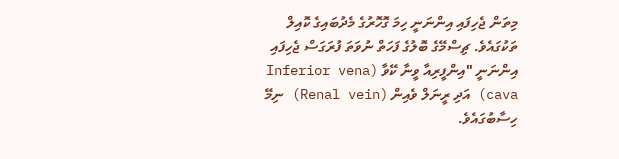މިތަން ޖެހިފައި އިންނަނީ ހިމަ ގޮހޮރުގެ މެދުބައިގެ ކޮއިލް ތަކުގައެވެ. ޗިސްމޭގެ ބޮލުގެ ފަހަތް ނުވަތަ ފުރަގަސް ޖެހިފައި އިންނަނީ "އިންފީރިއާ ވީނާ ކޭވާ (Inferior vena cava) އަދި ރީނަލް ވެއިން (Renal vein) ނިމޭ ހިސާބުގައެވެ.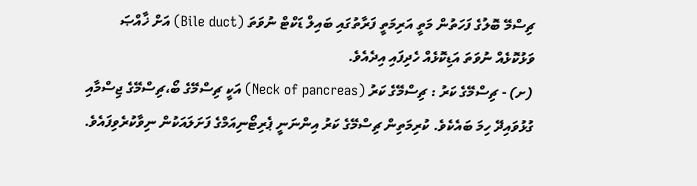ޗިސްމޭ ބޮލުގެ ފަހަތުން މަތީ އަރިމަތީ ފަރާތުގައި ބައިލް ޑަކްޓް ނުވަތަ (Bile duct) އަށް ޚާއްޞަ ވަޅުކޮޅެއް ނުވަތަ އަޑިކޮޅެއް ހެދިފައި އިދެއެވެ.
(ށ) - ޗިސްމޭގެ ކަރު : ޗިސްމޭގެ ކަރު (Neck of pancreas) އަކީ ޗިސްމޭގެ ބޯ،ޗިސްމޭގެ ޖިސްމާއި ގުޅުވައިދޭ ހިމަ ބައެކެވެ. ކުރިމަތިން ޗިސްމޭގެ ކަރު އިންނަނީ ޕެރިޓޯނިއަމްގެ ފަށަލައަކުން ނިވާކުރެވިފައެވެ.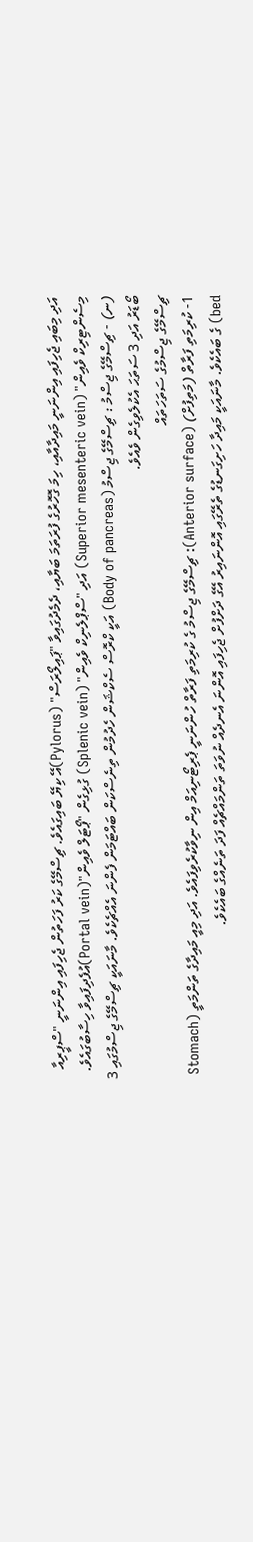އަދި މިބައި ޖެހިފައި އިންނަނީ މައިދާއާއި، ހިމަ ގޮހޮރުގެ ފުރަތަމަ ބަޔާއި، ދެމެދުގައިވާ "ޕައިލޯރަސް" (Pylorus)އޭ ކިޔޭ ބައިގައެވެ. ޗިސްމޭގެ ކަރު ފަހަތުން ޖެހިފައި އިންނަނީ "ސްޕީރިއާ މިސެންޓިރިކް ވެއިން" (Superior mesenteric vein) އަދި "ސްޕްލެނިކް ވެއިން" (Splenic vein) ގުޅިގެން "ޕޯޓަލް ވެއިން"(Portal vein)އުފެދިފައިވާ ހިސާބުގައެވެ.
(ނ) - ޗިސްމޭގެ ޖިސްމު : ޗިސްމޭގެ ޖިސްމު (Body of pancreas) އަކީ ކްރޮސް ސެކްޝަން ހެދުމުން ތިނެސްކަން ބައްޓަމަން ފެންނަ އެއްޗެކެވެ. މާނައަކީ ޗިސްމޭގެ ޖިސްމުގައި 3 ބޯޑަރު އަދި 3 ސަތަޙަ އެކުލެވިގެން ވެއެވެ.
ޗިސްމޭގެ ޖިސްމުގެ ސަތަހަތައް
1- ކުރިމަތި ފަރާތް (މަތިފުށް) (Anterior surface): ޗިސްމޭގެ ޖިސްމު ގެ ކުރިމަތި ފަރާތް ހުންނަނީ ޕެރިޓޯނިއަމް އިން ނިވާކުރެވިފައެވެ. އަދި މިއީ މައިދާގެ ތަންމަތީ (Stomach bed) ގެ ބައެކެވެ. މާނައަކީ މައިދާ ހަށިގަނޑުގެ ތެރޭގައި އޮންނައިރު އޭގެ ދަށްފުށް ޖެހިފައި އޮންނަ އެނދެއް ނުވަތަ ތަންމައްޗެއް ފަދަ ތަނެއްގެ ބައެކެވެ.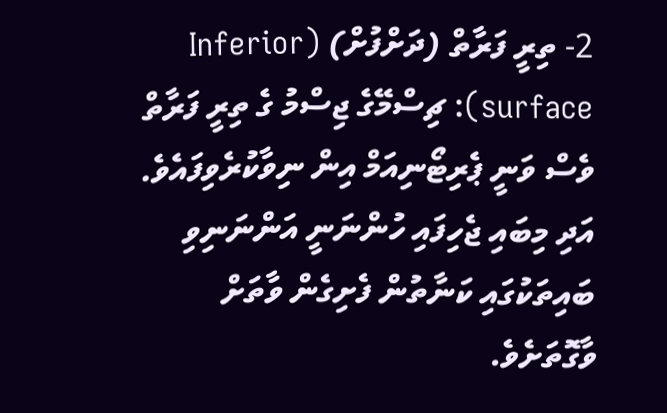2- ތިރީ ފަރާތް (ދަށްފުށް) (Inferior surface): ޗިސްމޭގެ ޖިސްމު ގެ ތިރީ ފަރާތް ވެސް ވަނީ ޕެރިޓޯނިއަމް އިން ނިވާކުރެވިފައެވެ. އަދި މިބައި ޖެހިފައި ހުންނަނީ އަންނަނިވި ބައިތަކުގައި ކަނާތުން ފެށިގެން ވާތަށް ވާގޮތަށެވެ.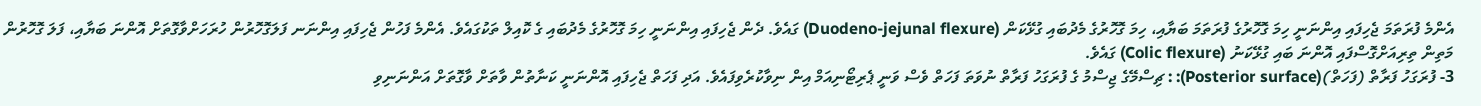އެންމެ ފުރަތަމަ ޖެހިފައި އިންނަނީ ހިމަ ގޮހޮރުގެ ފުރަތަމަ ބަޔާއި، ހިމަ ގޮހޮރުގެ މެދުބައި ގުޅޭކަން (Duodeno-jejunal flexure) ގައެވެ. ދެން ޖެހިފައި އިންނަނީ ހިމަ ގޮހޮރުގެ މެދުބައި ގެ ކޮއިލް ތަކުގައެވެ. އެންމެ ފަހުން ޖެހިފައި އިންނަނ ފަލަގޮހޮރުން ހުރަހަށްވާގޮތަށް އޮންނަ ބަޔާއި، ފަލަ ގޮހޮރުން މަތިން ތިރިއަށްގޮސްފައި އޮންނަ ބައި ގުޅޭކަނު (Colic flexure) ގައެވެ.
3- ފުރަގަހު ފަރާތް (ފަހަތް)(Posterior surface): : ޗިސްމޭގެ ޖިސްމު ގެ ފުރަގަހު ފަރާތް ނުވަތަ ފަހަތް ވެސް ވަނީ ޕެރިޓޯނިއަމް އިން ނިވާކުރެވިފައެވެ. އަދި ފަހަތް ޖެހިފައި އޮންނަނީ ކަނާތުން ވާތަށް ވާގޮތަށް އަންނަނިވި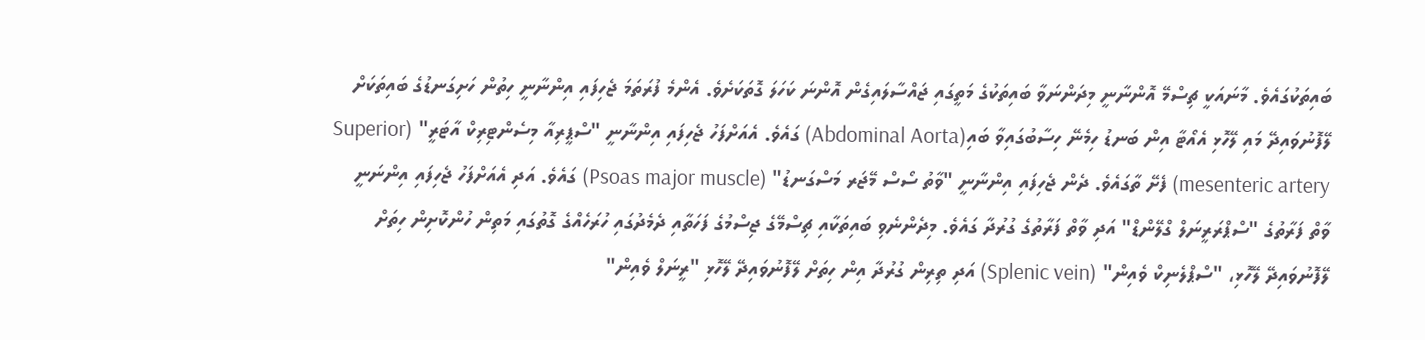ބައިތަކުގައެވެ. މާނައަކީ ޗިސްމޭ އޮންނާނީ މިދަންނަވާ ބައިތަކުގެ މަތީގައި ޖައްސާލައިގެން އޮންނަ ކަހަލަ ގޮތަކަށެވެ. އެންމެ ފުރަތަމަ ޖެހިފައި އިންނާނީ ހިތުން ހަށިގަނޑުގެ ބައިތަކަށް ލޭފޮނުވައިދޭ މައި ލޭހޮޅި އެއޯޓާ އިން ބަނޑު ހިމެނޭ ހިސާބުގައިވާ ބައި(Abdominal Aorta) ގައެވެ. އެއަށްފަހު ޖެހިފައި އިންނާނީ "ސްޕީރިއާ މިސެންޓިރިކް އާޓަރީ" (Superior mesenteric artery) ފެށޭ ތާގައެވެ. ދެން ޖެހިފައި އިންނާނީ "ވާތު ސޯސް މޭޖަރ މަސްގަނޑު" (Psoas major muscle) ގައެވެ. އަދި އެއަށްފަހު ޖެހިފައި އިންނަނީ ވާތް ފަރާތުގެ "ސްޕްރަރީނަލް ގްލޭންޑް" އަދި ވާތް ފަރާތުގެ ގުރުދާ ގައެވެ. މިދެންނެވި ބައިތަކާއި ޗިސްމޭގެ ޖިސްމުގެ ފަހަތާއި ދެމެދުގައި ހުރަހެއްގެ ގޮތުގައި މަތިން ހުންކޮށިން ހިތަށް ލޭފޮނުވައިދޭ ލޭހޮޅި، "ސްޕްލެނިކް ވެއިން" (Splenic vein) އަދި ތިރިން ގުރުދާ އިން ހިތަށް ލޭފޮނުވައިދޭ ލޭހޮޅި "ރީނަލް ވެއިން"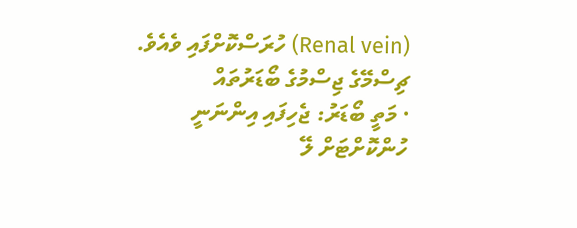(Renal vein) ހުރަސްކޮށްފައި ވެއެވެ.
ޗިސްމޭގެ ޖިސްމުގެ ބޯޑަރުތައް
· މަތީ ބޯޑަރު: ޖެހިފައި އިންނަނީ ހުންކޮށްޓަށް ލޭ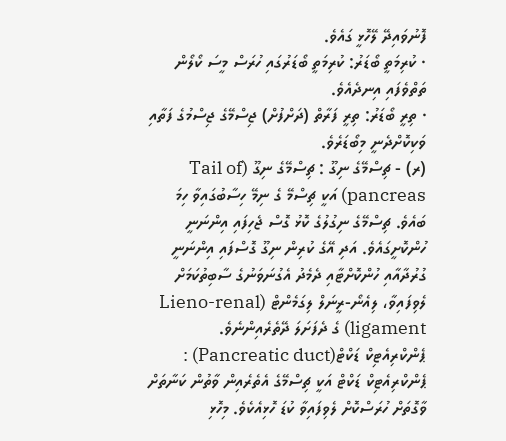ފޮނުވައިދޭ ލޭހޮޅީ ގައެވެ.
· ކުރިމަތީ ބޯޑަރު: ކުރިމަތީ ބޯޑަރުގައި ހުރަސް މީސަ ކޯލޯން ތަތްވެފައި އިނދެއެވެ.
· ތިރީ ބޯޑަރު: ތިރީ ފަރާތް (ދަށްފުށް) ޖިސްމޭގެ ޖިސްމުގެ ފަތާއި ވަކިކޮށްދެނީ މިބޯޑަރެވެ.
(ރ) - ޗިސްމޭގެ ނިގޫ : ޗިސްމޭގެ ނިގޫ (Tail of pancreas) އަކީ ޗިސްމޭ ގެ ނިމޭ ހިސާބުގައިވާ ހިމަ ބައެވެ. ޗިސްމޭގެ ނިގުލުގެ ކޮޅު ގޮސް ޖެހިފައި އިންނަނީ ހުންކޮށީގައެވެ. އަދި އޭގެ ކުރިން ނިގޫ ގޮސްފައި އިންނަނީ ގުރުދާއާއި ހުންކޮށްޓާއި ދެމެދު އެގުނަވަނުގެ ސާބިތުކަމަށް ލެވިފައިވާ، ލިއެނޯ-ރީނަލް ލިގަމެންޓް (Lieno-renal ligament) ގެ ދެފަށަލަ ދޭތެރެއިންނެވެ.
ޕެންކްރިއެޓިކް ޑަކްޓް(Pancreatic duct) : ޕެންކްރިއެޓިކް ޑަކްޓް އަކީ ޗިސްމޭގެ އެތެރެއިން ވާތުން ކަނާތަށް ވާގޮތަށް ހުރަސްކޮށް ލެވިފައިވާ ކުޑަ ހޮޅިއެކެވެ. މިހޮޅި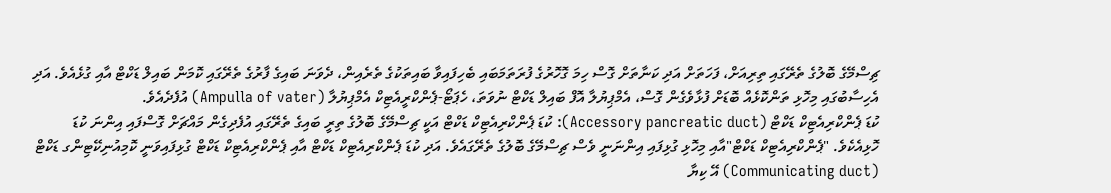ޗިސްމޭގެ ބޮލުގެ ތެރޭގައި ތިރިއަށް، ފަހަތަށް އަދި ކަނާތަށް ގޮސް ހިމަ ގޮހޮރުގެ ފުރަތަމަބައި ބެހިފައިވާ ބައިތަކުގެ ތެރެއިން، ދެވަނަ ބައިގެ ފާރުގެ ތެރޭގައި ކޮމަން ބައިލް ޑަކްޓް އާއި ގުޅެއެވެ. އަދި އެހިސާބުގައި މިހޮޅި ތަންކޮޅެއް ބޮޑަށް ފުޅާވެގެން ގޮސް، އެމްޕިޔުލާ އޮފް ބައިލް ޑަކްޓް ނުވަތަ، ހެޕަޓޯ-ޕެންކްރީއެޓިކް އެމްޕިޔުލާ (Ampulla of vater) އުފެދެއެވެ.
ކުޑަ ޕެންކްރިއެޓިކް ޑަކްޓް (Accessory pancreatic duct): ކުޑަ ޕެންކްރިއެޓިކް ޑަކްޓް އަކީ ޗިސްމޭގެ ބޮލުގެ ތިރީ ބައިގެ ތެރޭގައި އުފެދިގެން މައްޗަށް ގޮސްފައި އިންނަ ކުޑަ ހޮޅިއެކެވެ. "ޕެންކްރިއެޓިކް ޑަކްޓް"އާއި މިހޮޅި ގުޅިފައި އިންނަނީ ވެސް ޗިސްމޭގެ ބޮލުގެ ތެރޭގައެވެ. އަދި ކުޑަ ޕެންކްރިއެޓިކް ޑަކްޓް އާއި ޕެންކްރިއެޓިކް ޑަކްޓް ގުޅިފައިވަނީ ކޮމިއުނިކޭޓިންގ ޑަކްޓް (Communicating duct) އޭ ކިޔާ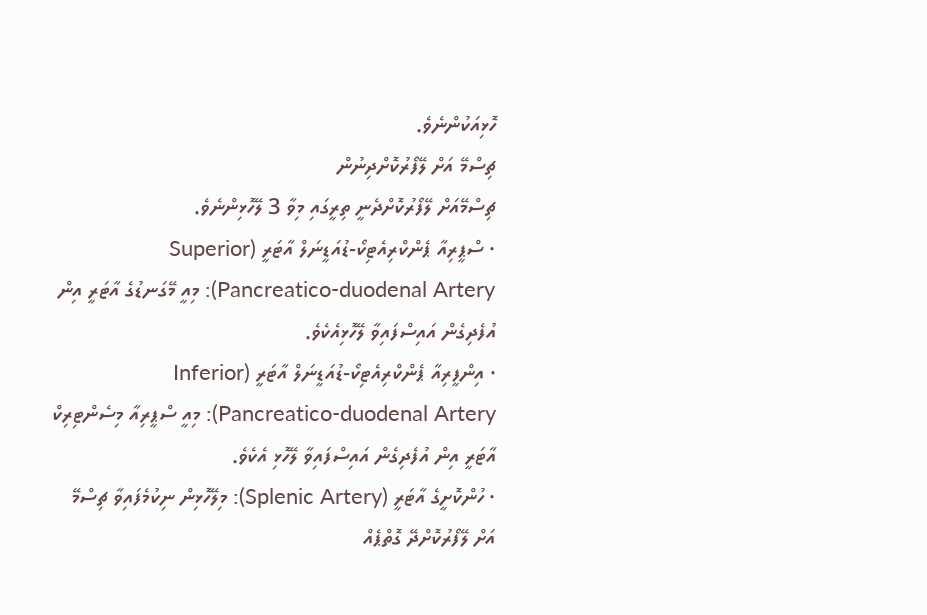ހޮޅިއަކުންނެވެ.
ޗިސްމޭ އަށް ލޭފޯރުކޮށްދިނުން
ޗިސްމޭއަށް ލޭފޯރުކޮށްދެނީ ތިރީގައި މިވާ 3 ލޭހޮޅިންނެވެ.
· ސްޕީރިއާ ޕެންކްރިއެޓިކޯ-ޑުއަޑީނަލް އާޓަރީ (Superior Pancreatico-duodenal Artery): މިއީ މޭގަނޑުގެ އާޓަރީ އިން އުފެދިގެން އައިސްފައިވާ ލޭހޮޅިއެކެވެ.
· އިންފީރިއާ ޕެންކްރިއެޓިކޯ-ޑުއަޑީނަލް އާޓަރީ (Inferior Pancreatico-duodenal Artery): މިއީ ސްޕީރިއާ މިސެންޓިރިކް އާޓަރީ އިން އުފެދިގެން އައިސްފައިވާ ލޭހޮޅި އެކެވެ.
· ހުންކޮށީގެ އާޓަރީ (Splenic Artery): މިލޭހޮޅިން ނިކުމެފައިވާ ޗިސްމޭ އަށް ލޭފޯރުކޮށްދޭ ގޮތްޕެއް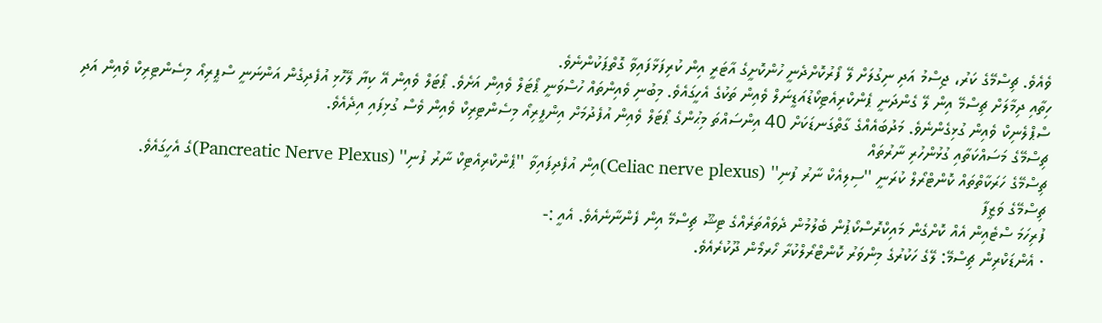ވެއެވެ. ޗިސްމޭގެ ކަރު، ޖިސްމު އަދި ނިގުލަށް ލޭ ފޯރުކޮށްދެނީ ހުންކޮށީގެ އާޓަރީ އިން ކުރިފަޅާފައިވާ ގޮތްޕަކުންނެވެ.
ހިތާއި ދިމާލަށް ޗިސްމޭ އިން ލޭ ގެންދަނީ ޕެންކްރިއެޓިކޯޑުއަޑީނަލް ވެއިން ތަކުގެ އެހީގައެވެ. މިބުނި ވެއިންތައް ހުސްވަނީ ޕޯޓަލް ވެއިން އަށެވެ. ޕޯޓަލް ވެއިން އޭ ކިޔާ ލޭހޮޅި އުފެދިގެން އަންނަނީ ސްޕީރިއޯ މިސެންޓިރިކް ވެއިން އަދި ސްޕްލެނިކް ވެއިން ގުޅިގެންނެވެ. މަދުބައެއްގެ ގާތްގަނޑަކަށް 40 އިންސައްތަ މިޙުންގެ ޕޯޓަލް ވެއިން އުފެދުމަށް އިންފީރިއޯ މިސެންޓިރިކް ވެއިން ވެސް ގުޅިފައި އިދެއެވެ.
ޗިސްމޭގެ މަސައްކަތާއި ގުޅުންހުރި ނާރުތައް
ޗިސްމޭގެ ހަރަކާތްތައް ކޮންޓްރޯލް ކުރަނީ ''ސިލިއެކް ނާރު ފުނި'' (Celiac nerve plexus)އިން އުފެދިފައިވާ ''ޕެންކްރިއެޓިކް ނާރު ފުނި'' (Pancreatic Nerve Plexus)ގެ އެހީގައެވެ.
ޗިސްމޭގެ ވަޒީފާ
ފުރިހަމަ ސްޓެއިން އެއް ކޮށްގެން މައިކްރޮސްކޯޕުން ބެލުމުން ދެވައްތަރެއްގެ ޓިޝޫ ޗިސްމޭ އިން ފެންނާނެއެވެ. އެއީ :-
· އެންޑަކްރިން ޗިސްމޭ: ލޭގެ ހަކުރުގެ މިންވަރު ކޮންޓްރޯލްކުރާ ހޯރމޯން ދޫކުރެއެވެ.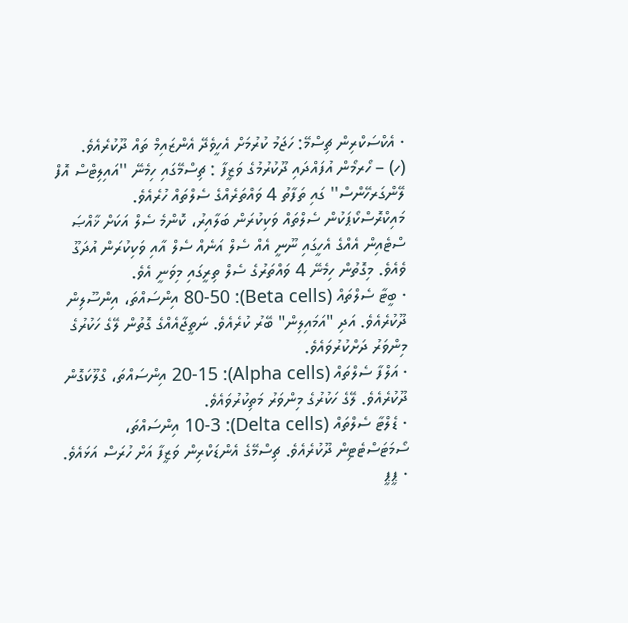· އެކްސަކްރިން ޗިސްމޭ: ހަޖަމު ކުރުމަށް އެހީވެދޭ އެންޒައިމް ތައް ދޫކުރެއެވެ.
(ހ) – ހޯރމޯން އުފައްދައި ދޫކުރުމުގެ ވަޒީފާ : ޗިސްމޭގައި ހިމެނޭ ''އައިލިޓްސް އޮފް ލޭންގަރހޭންސް'' ގައި ތަފާތު 4 ވައްތަރެއްގެ ސެލްތައް ހުރެއެވެ. މައިކްރޮސްކޯޕަކުން ސެލްތައް ވަކިކުރަން ބަލާއިރު، ކޮންމެ ސެލް އަކަށް ޚާއްޞަ ސްޓެއިން އެއްގެ އެހީގައި ނޫނީ އެއް ސެލް އަނެއް ސެލް އާއި ވަކިކުރަން އުދަގޫ ވެއެވެ. މިގޮތުން ހިމެނޭ 4 ވައްތަރުގެ ސެލް ތިރީގައި މިވަނީ އެވެ.
· ބީޓާ ސެލްތައް (Beta cells): 80-50 އިންސައްތަ، އިންސޫލިން ދޫކުރެއެވެ. އަދި "އަމައިލިން" ބޭރު ކުރެއެވެ. ނަތީޖާއެއްގެ ގޮތުން ލޭގެ ހަކުރުގެ މިންވަރު ދަށްކުރުވައެވެ.
· އަލްފާ ސެލްތައް (Alpha cells): 20-15 އިންސައްތަ، ގްލޫކަގޮން ދޫކުރެއެވެ. ލޭގެ ހަކުރުގެ މިންވަރު މަތިކުރުވައެވެ.
· ޑެލްޓާ ސެލްތައް (Delta cells): 10-3 އިންސައްތަ، ސޯމަޓަސްޓެޓިން ދޫކުރެއެވެ. ޗިސްމޭގެ އެންޑަކްރިން ވަޒީފާ އަށް ހުރަސް އަޅައެވެ.
· ޕީޕީ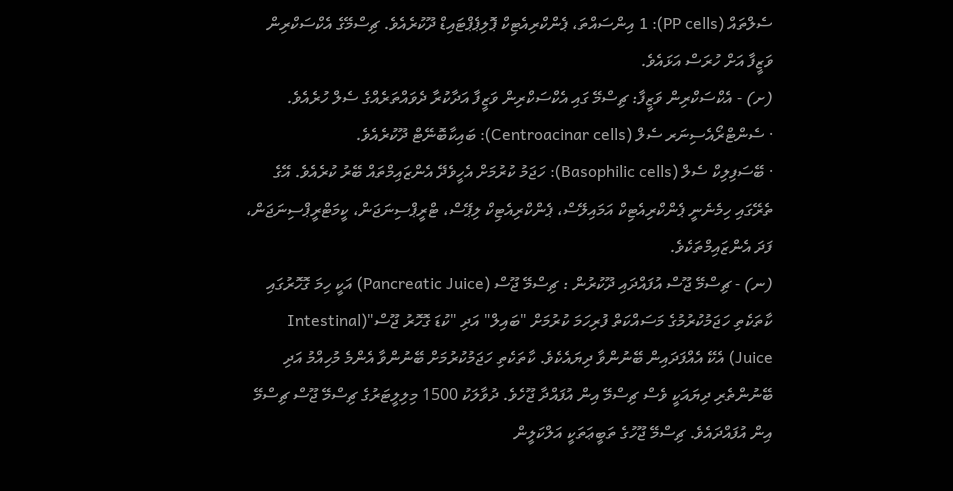ސެލްތައް (PP cells): 1 އިންސައްތަ، ޕެންކްރިއެޓިކް ޕޮލިޕެޕްޓައިޑް ދޫކުރެއެވެ. ޗިސްމޭގެ އެކްސަކްރިން ވަޒީފާ އަށް ހުރަސް އަޅައެވެ.
(ށ) - އެކްސަކްރިން ވަޒީފާ: ޗިސްމޭ ގައި އެކްސަކްރިން ވަޒީފާ އަދާކުރާ ދެވައްތަރެއްގެ ސެލް ހުރެއެވެ.
· ސެންޓްރޯއެސިނަރ ސެލް (Centroacinar cells): ބައިކާބޮނޭޓް ދޫކުރެއެވެ.
· ބޭސަފިލިކް ސެލް (Basophilic cells): ހަޖަމު ކުރުމަށް އެހީވެދޭ އެންޒައިމްތައް ބޭރު ކުރެއެވެ. އޭގެ ތެރޭގައި ހިމެނެނީ ޕެންކްރިއެޓިކް އަމައިލޭސް، ޕެންކްރިއެޓިކް ލިޕޭސް، ޓްރީޕްސިނަޖަން، ކީމަޓްރީޕްސިނަޖަން، ފަދަ އެންޒައިމްތަކެވެ.
(ނ) - ޗިސްމޭ ޖޫސް އުފައްދައި ދޫކުރުން : ޗިސްމޭ ޖޫސް (Pancreatic Juice) އަކީ ހިމަ ގޮހޮރުގައި ކާތަކެތި ހަޖަމުކުރުމުގެ މަސައްކަތް ފުރިހަމަ ކުރުމަށް "ބައިލް" އަދި "ކުޑަ ގޮހޮރު ޖޫސް"(Intestinal Juice) އެކޭ އެއްފަދައިން ބޭނުންވާ ދިޔައެކެވެ. ކާތަކެތި ހަޖަމުކުރުމަށް ބޭނުންވާ އެންމެ މުހިއްމު އަދި ބޭނުންތެރި ދިޔައަކީ ވެސް ޗިސްމޭ އިން އުފައްދާ ޖޫހެވެ. ދުވާލަކު 1500 މިލިލީޓަރުގެ ޗިސްމޭ ޖޫސް ޗިސްމޭ އިން އުފައްދައެވެ. ޗިސްމޭ ޖޫހުގެ ތަބީޢަތަކީ އަލްކަލީން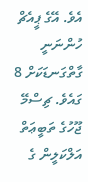އެވެ. އޭގެ ޕީއެޗް ހުންނަނީ ގާތްގަނޑަކަށް 8 ގައެވެ. ޗިސްމޭ ޖޫހުގެ ތަބީޢަތް އަލްކަލީން ގެ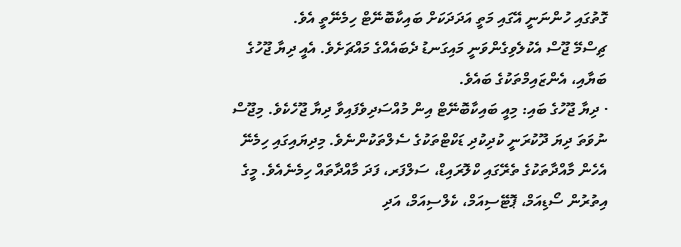ގޮތުގައި ހުންނަނީ އޭގައި މަތީ އަދަދަކަށް ބައިކާބޮނޭޓް ހިމެނޭތީ އެވެ.
ޗިސްމޭ ޖޫސް އެކުލެވިގެންވަނީ މައިގަނޑު ދެބައެއްގެ މައްޗަށެވެ. އެއީ ދިޔާ ޖޫހުގެ ބަޔާއި، އެންޒައިމްތަކުގެ ބައެވެ.
· ދިޔާ ޖޫހުގެ ބައި: މިއީ ބައިކާބޮނޭޓް އިން މުއްސަދިވެފައިވާ ދިޔާ ޖޫހެކެވެ. މިޖޫސް ނުވަތަ ދިޔަ ދޫކުރަނީ ކުދިކުދި ޑަކްޓްތަކުގެ ސެލްތަކުންނެވެ. މިދިޔައިގައި ހިމެނޭ އެހެން މާއްދާތަކުގެ ތެރޭގައި ކްލޮރައިޑް، ސަލްފަރ، ފަދަ މާއްދާތައް ހިމެނެއެވެ. މީގެ އިތުރުން ސޯޑިއަމް، ޕޮޓޭސިއަމް، ކެލްސިއަމް، އަދި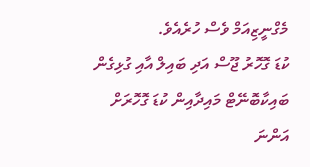މެގްނީޒިއަމް ވެސް ހުރެއެވެ.
ކުޑަ ގޮހޮރު ޖޫސް އަދި ބައިލް އާއި ގުޅިގެން ބައިކާބޮނޭޓް މައިދާއިން ކުޑަ ގޮހޮރަށް އަންނަ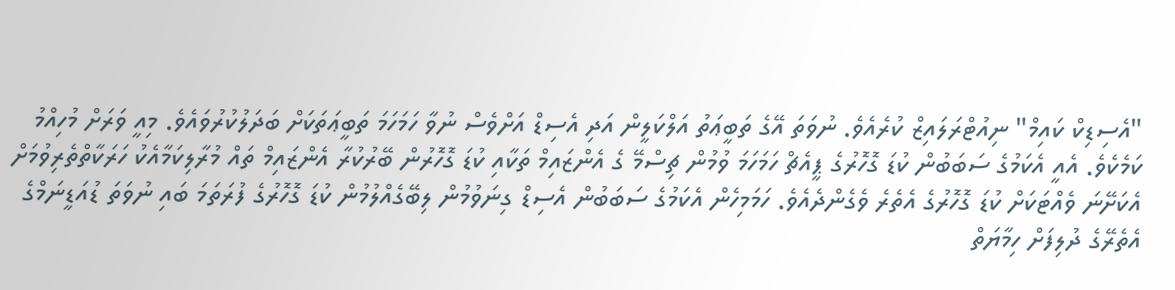"އެސިޑިކް ކައިމް" ނިއުޓްރަލައިޒް ކުރެއެވެ. ނުވަތަ އޭގެ ތަބީޢަތު އަލްކަލީން އަދި އެސިޑް އަށްވެސް ނުވާ ހަމަހަމަ ތަބީޢަތަކަށް ބަދަލުކުރުވައެވެ. މިއީ ވަރަށް މުހިއްމު ކަމެކެވެ. އެއީ އެކަމުގެ ސަބަބުން ކުޑަ ގޮހޮރުގެ ޕީއެޗް ހަމަހަމަ ވުމުން ޗިސްމޭ ގެ އެންޒައިމް ތަކާއި ކުޑަ ގޮހޮރުން ބޭރުކުރާ އެންޒައިމް ތައް މުރާލިކަމާއެކު ހަރަކާތްތެރިވުމަށް އެކަށޭނަ ވެއްޓަކަށް ކުޑަ ގޮހޮރުގެ އެތެރެ ވެގެންދެއެވެ. ހަމަމިހެން އެކަމުގެ ސަބަބުން އެސިޑް ގިނަވުމުން ލިބޭގެއްލުމުން ކުޑަ ގޮހޮރުގެ ފުރަތަމަ ބައި ނުވަތަ ޑުއަޑީނަމްގެ އެތެރޭގެ ދުލިފަށް ހިމާޔަތް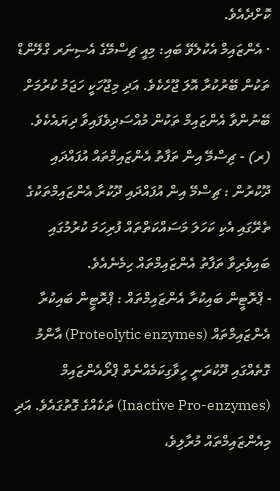ކޮށްދެއެވެ.
· އެންޒައިމް އެކުލެވޭ ބައި: މިއީ ޗިސްމޭގެ އެސިނަރ ގްލޭންޑް ތަކުން ބޭރުކުރާ އޮލަ ޖޫހެކެވެ. އަދި މިޖޫހަކީ ހަޖަމު ކުރުމަށް ބޭނުންވާ އެންޒައިމް ތަކުން މުއްސަދިވެފައިވާ ދިޔައެކެވެ.
(ރ) - ޗިސްމޭ އިން ތަފާތު އެންޒައިމްތައް އުފައްދައި ދޫކުރުން : ޗިސްމޭ އިން އުފައްދައި ދޫކުރާ އެންޒައިމްތަކުގެ ތެރޭގައި އެކި ކަހަލަ މަސައްކަތްތައް ފުރިހަމަ ކުރުމުގައި ބައިވެރިވާ ތަފާތު އެންޒައިމްތައް ހިމެނެއެވެ.
- ޕްރޮޓީން ބައިކުރާ އެންޒައިމްތައް : ޕްރޮޓީން ބައިކުރާ އެންޒައިމްތައް (Proteolytic enzymes) އާންމު ގޮތެއްގައި ދޫކުރަނީ ހީވާގިކަމެއްނެތް ޕްރޯއެންޒައިމް (Inactive Pro-enzymes) ތަކެއްގެ ގޮތުގައެވެ. އަދި މިއެންޒައިމްތައް މުރާލިވެ،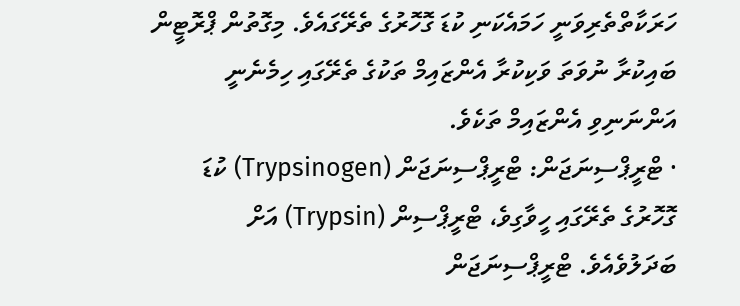ހަރަކާތްތެރިވަނީ ހަމައެކަނި ކުޑަ ގޮހޮރުގެ ތެރޭގައެވެ. މިގޮތުން ޕްރޮޓީން ބައިކުރާ ނުވަތަ ވަކިކުރާ އެންޒައިމް ތަކުގެ ތެރޭގައި ހިމެނެނީ އަންނަނިވި އެންޒައިމް ތަކެވެ.
· ޓްރީޕްސިނަޖަން: ޓްރީޕްސިނަޖަން (Trypsinogen) ކުޑަ ގޮހޮރުގެ ތެރޭގައި ހީވާގިވެ، ޓްރީޕްސިން (Trypsin) އަށް ބަދަލުވެއެވެ. ޓްރީޕްސިނަޖަން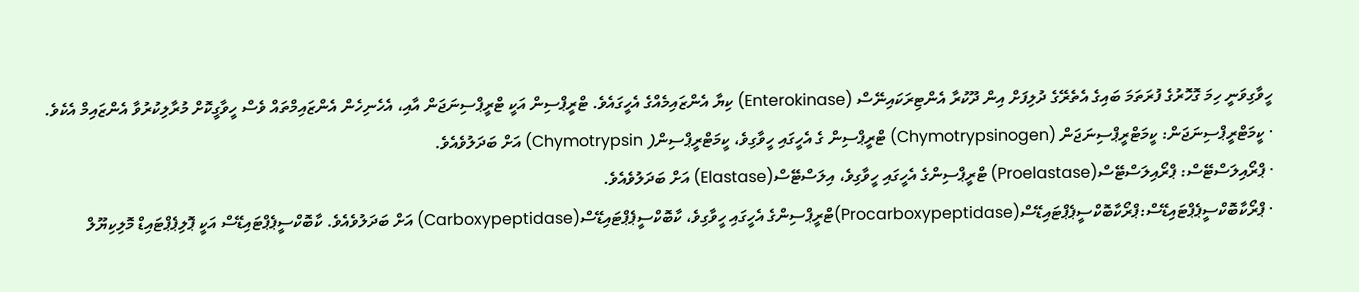ހީވާގިވަނީ ހިމަ ގޮހޮރުގެ ފުރަތަމަ ބައިގެ އެތެރޭގެ ދުލިފަށް އިން ދޫކުރާ އެންޓިރަކައިނޭސް (Enterokinase) ކިޔާ އެންޒައިމެއްގެ އެހީގައެވެ. ޓްރީޕްސިން އަކީ ޓްރީޕްސިނަޖަން އާއި، އެހެނިހެން އެންޒައިމްތައް ވެސް ހީވާގީކޮށް މުރާލިކުރުވާ އެންޒައިމް އެކެވެ.
· ކީމަޓްރީޕްސިނަޖަން: ކީމަޓްރީޕްސިނަޖަން (Chymotrypsinogen) ޓްރީޕްސިން ގެ އެހީގައި ހީވާގިވެ، ކީމަޓްރީޕްސިން( Chymotrypsin) އަށް ބަދަލުވެއެވެ.
· ޕްރޯއިލަސްޓޭސް: ޕްރޯއިލަސްޓޭސް(Proelastase) ޓްރީޕްސިންގެ އެހީގައި ހީވާގިވެ، އިލަސްޓޭސް(Elastase) އަށް ބަދަލުވެއެވެ.
· ޕްރޯކާބޮކްސީޕެޕްޓައިޑޭސް:ޕްރޯކާބޮކްސީޕެޕްޓައިޑޭސް(Procarboxypeptidase)ޓްރީޕްސިންގެ އެހީގައި ހީވާގިވެ، ކާބޮކްސީޕެޕްޓައިޑޭސް(Carboxypeptidase) އަށް ބަދަލުވެއެވެ. ކާބޮކްސީޕެޕްޓައިޑޭސް އަކީ ޕޮލިޕެޕްޓައިޑް މޮލިކިޔޫލް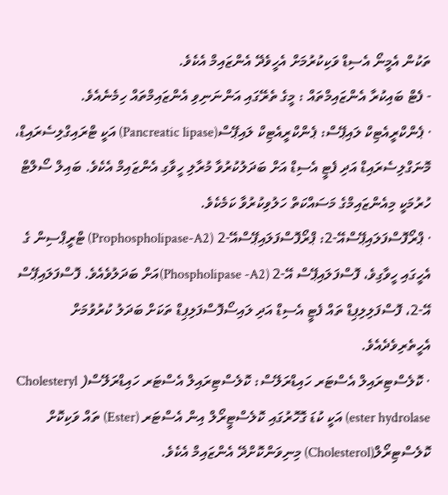ތަކުން އެމީނޯ އެސިޑް ވަކިކުރުމަށް އެހީވެދޭ އެންޒައިމް އެކެވެ.
- ފެޓް ބައިކުރާ އެންޒައިމްތައް : މީގެ ތެރޭގައި އަންނަނިވި އެންޒައިމްތައް ހިމެނެއެވެ.
· ޕެންކްރީއެޓިކް ލައިޕޭސް: ޕެންކްރީއެޓިކް ލައިޕޭސް(Pancreatic lipase) އަކީ ޓްރައިގްލިސެރައިޑް، މޮނަގްލިސެރައިޑް އަދި ފެޓީ އެސިޑް އަށް ބަދަލުކުރުވާ މުރާލި ހީވާގި އެންޒައިމް އެކެވެ. ބައިލް ސޯލްޓް ހުރުމަކީ މިއެންޒައިމްގެ މަސައްކަތް ހަލުވިކުރުވާ ކަމެކެވެ.
· ޕްރޯފޮސްފަލައިޕޭސްއޭ-2: ޕްރޯފޮސްފަލައިޕޭސްއޭ-2 (Prophospholipase-A2) ޓްރީޕްސިން ގެ އެހީގައި ހީވާގިވެ، ފޮސްފަލައިޕޭސް އޭ-2 (Phospholipase -A2)އަށް ބަދަލުވެއެވެ. ފޮސްފަލައިޕޭސް އޭ-2، ފޮސްފަލިލިޕިޑް ތައް ފެޓީ އެސިޑް އަދި ލައިސޯފޮސްފަލިޕިޑް ތަކަށް ބަދަލު ކުރުވުމަށް އެހީތެރިވެދެއެވެ.
· ކޮލެސްޓިރައިލް އެސްޓަރ ހައިޑްރަލޭސް: ކޮލެސްޓިރައިލް އެސްޓަރ ހައިޑްރަލޭސް( Cholesteryl ester hydrolase) އަކީ ކުޑަ ގޮހޮރުގައި ކޮލެސްޓީރޯލް އިން އެސްޓަރ (Ester) ތައް ވަކިކޮށް ކޮލެސްޓިރޯލް(Cholesterol) މިނިވަންކޮށްދޭ އެންޒައިމް އެކެވެ.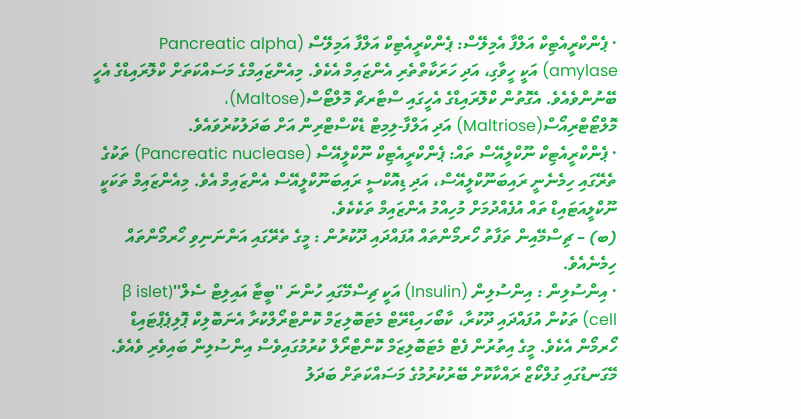· ޕެންކްރީއެޓިކް އަލްފާ އެމިލޭސް: ޕެންކްރީއެޓިކް އަލްފާ އަމިލޭސް (Pancreatic alpha amylase) އަކީ ހީވާގި، އަދި ހަރަކާތްތެރި އެންޒައިމް އެކެވެ. މިއެންޒައިމްގެ މަސައްކަތަށް ކްލޮރައިޑްގެ އެހީ ބޭނުންވެއެވެ. އެގޮތުން ކްލޮރައިޑްގެ އެހީގައި ސްޓާރޗް މޮލްޓޯސް(Maltose)، މޮލްޓޯޓްރިއޯސް(Maltriose) އަދި އަލްފާ-ލިމިޓް ޑެކްސްޓްރިން އަށް ބަދަލުކުރުވައެވެ.
· ޕެންކްރީއެޓިކް ނޫކްލީއޭސް ތައް: ޕެންކްރީއެޓިކް ނޫކްލީއޭސް (Pancreatic nuclease) ތަކުގެ ތެރޭގައި ހިމެނެނީ ރައިބަނޫކްލީއޭސް، އަދި ޑިއޮކްސީ ރައިބަނޫކްލީއޭސް އެންޒައިމް އެވެ. މިއެންޒައިމް ތަކަކީ ނޫކްލީއަޓައިޑް ތައް އުފެއްދުމަށް މުހިއްމު އެންޒައިމް ތަކެކެވެ.
(ބ) – ޗިސްމޭއިން ތަފާތު ހޯރމޯންތައް އުފައްދައި ދޫކުރުން : މީގެ ތެރޭގައި އަންނަނިވި ހޯރމޯންތައް ހިމެނެއެވެ.
· އިންސުލިން : އިންސުލިން (Insulin) އަކީ ޗިސްމޭގައި ހުންނަ ''ބީޓާ އައިލިޓް ސެލް''(β islet cell) ތަކުން އުފައްދައި ދޫކުރާ، ކާބޯހައިޑްރޭޓް މެޓަބޮލިޒަމް ކޮންޓްރޯލްކުރާ އެނަބޮލިކް ޕޮލިޕެޕްޓައިޑް ހޯރމޯން އެކެވެ. މީގެ އިތުރުން ފެޓް މެޓަބޮލިޒަމް ކޮންޓްރޯލް ކުރުމުގައިވެސް އިންސުލިން ބައިވެރި ވެއެވެ. މޭގަނޑުގައި ގުލްކޯޒް ރައްކާކޮށް ބޭރުކުރުމުގެ މަސައްކަތަށް ބަދަލު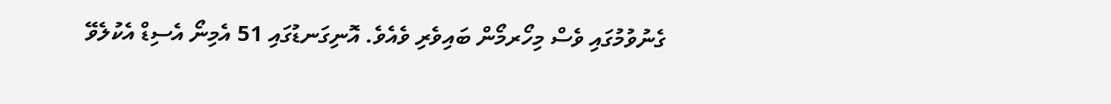ގެނުވުމުގައި ވެސް މިހޯރމޯން ބައިވެރި ވެއެވެ. އޮނިގަނޑުގައި 51 އެމިނޯ އެސިޑް އެކުލެވޭ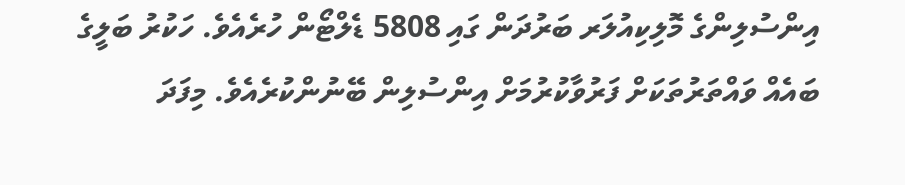އިންސުލިންގެ މޮލިކިއުލަރ ބަރުދަން ގައި 5808 ޑެލްޓޯން ހުރެއެވެ. ހަކުރު ބަލީގެ ބައެއް ވައްތަރުތަކަށް ފަރުވާކުރުމަށް އިންސުލިން ބޭނުންކުރެއެވެ. މިފަދަ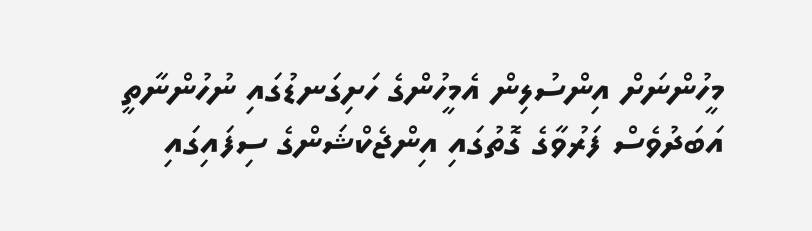މީހުންނަށް އިންސުލިން އެމީހުންގެ ހަށިގަނޑުގައި ނުހުންނާތީ އަބަދުވެސް ފަރުވާގެ ގޮތުގައި އިންޖެކްޝަންގެ ސިފައިގައި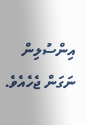އިންސުލިން ނަގަން ޖެހެއެވެ.